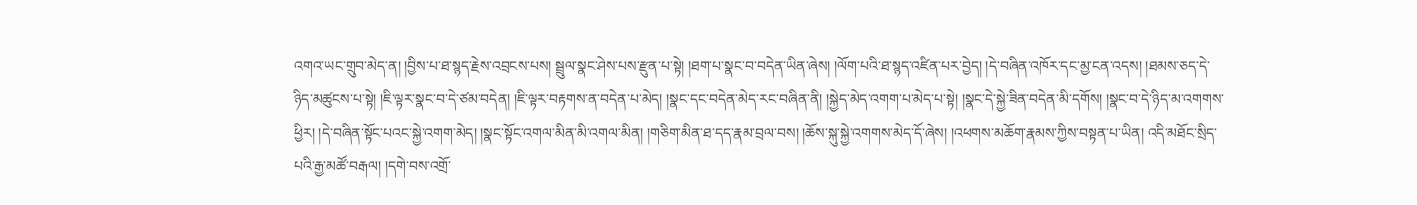འགའ་ཡང་གྲུབ་མེད་ན། །བྱིས་པ་ཐ་སྙད་རྗེས་འབྲངས་པས། སྦྲུལ་སྣང་ཤེས་པས་རྫུན་པ་སྟེ། །ཐག་པ་སྣང་བ་བདེན་ཡིན་ཞེས། །ལོག་པའི་ཐ་སྙད་འཛིན་པར་བྱེད། །དེ་བཞིན་འཁོར་དང་མྱ་ངན་འདས། །ཐམས་ཅད་དེ་ཉིད་མཚུངས་པ་སྟེ། །ཇི་ལྟར་སྣང་བ་དེ་ཙམ་བདེན། །ཇི་ལྟར་བརྟགས་ན་བདེན་པ་མེད། །སྣང་དང་བདེན་མེད་རང་བཞིན་ནི། །སྐྱེད་མེད་འགག་པ་མེད་པ་སྟེ། །སྣང་དེ་སྐྱེ་ཟིན་བདེན་མི་དགོས། །སྣང་བ་དེ་ཉིད་མ་འགགས་ཕྱིར། །དེ་བཞིན་སྟོང་པའང་སྐྱེ་འགག་མེད། །སྣང་སྟོང་འགལ་མིན་མི་འགལ་མིན། །གཅིག་མིན་ཐ་དད་རྣམ་བྲལ་བས། །ཆོས་སྐུ་སྐྱེ་འགགས་མེད་དོ་ཞེས། །འཕགས་མཆོག་རྣམས་ཀྱིས་བསྟན་པ་ཡིན། འདི་མཐོང་སྲིད་པའི་རྒྱ་མཚོ་བརྒལ། །དགེ་བས་འགྲོ་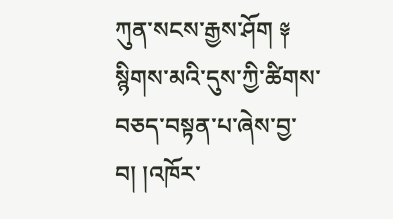ཀུན་སངས་རྒྱས་ཤོག ༈ སྙིགས་མའི་དུས་ཀྱི་ཚིགས་བཅད་བསྟན་པ་ཞེས་བྱ་བ། །འཁོར་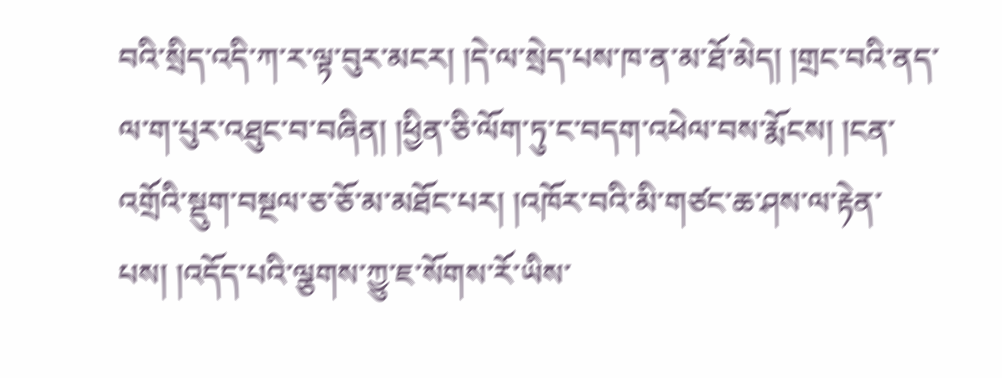བའི་སྲིད་འདི་ཀ་ར་ལྟ་བུར་མངར། །དེ་ལ་སྲེད་པས་ཁ་ན་མ་ཐོ་མེད། །གྲང་བའི་ནད་ལ་ག་པུར་འཐུང་བ་བཞིན། །ཕྱིན་ཅི་ལོག་ཏུ་ང་བདག་འཕེལ་བས་རྨོངས། །ངན་འགྲོའི་སྡུག་བསྔལ་ཅ་ཅོ་མ་མཐོང་པར། །འཁོར་བའི་མི་གཙང་ཆ་ཤས་ལ་རྟེན་པས། །འདོད་པའི་ལྕགས་ཀྱུ་ཇ་སོགས་རོ་ཡིས་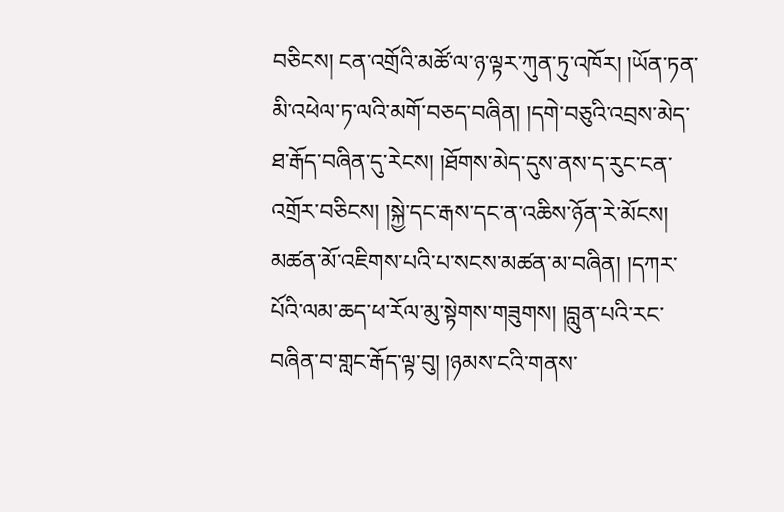བཅིངས། ངན་འགྲོའི་མཚོ་ལ་ཉ་ལྟར་ཀུན་ཏུ་འཁོར། །ཡོན་ཏན་མི་འཕེལ་ཏ་ལའི་མགོ་བཅད་བཞིན། །དགེ་བཅུའི་འབྲས་མེད་ཐ་རྒོད་བཞིན་དུ་རེངས། །ཐོགས་མེད་དུས་ནས་ད་རུང་ངན་འགྲོར་བཅིངས། །སྐྱེ་དང་རྒས་དང་ན་འཆིས་ཉོན་རེ་མོངས། མཚན་མོ་འཇིགས་པའི་པ་སངས་མཚན་མ་བཞིན། །དཀར་པོའི་ལམ་ཆད་ཕ་རོལ་མུ་སྟེགས་གཟུགས། །བླུན་པའི་རང་བཞིན་བ་གླང་རྒོད་ལྟ་བུ། །ཉམས་ངའི་གནས་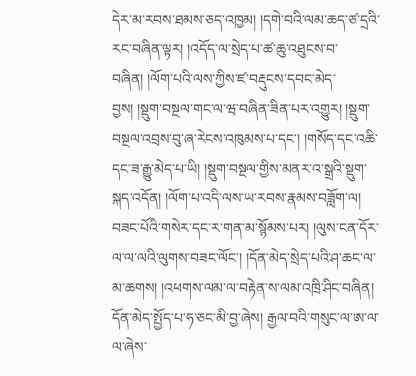དེར་མ་རབས་ཐམས་ཅད་འཁྱམ། །དགེ་བའི་ལམ་ཆད་ཙ་དྲའི་རང་བཞིན་ལྟར། །འདོད་ལ་སྲེད་པ་ཚ་ཆུ་འཐུངས་བ་བཞིན། །ལོག་པའི་ལས་ཀྱིས་ཛ་བརྡུངས་དབང་མེད་བྱས། །སྡུག་བསྔལ་གང་ལ་ཝ་བཞིན་ཟིན་པར་འགྱུར། །སྡུག་བསྔལ་འབྲས་བུ་ཞ་རེངས་འཁུམས་པ་དང་། །གསོད་དང་འཆི་དང་ཟ་རྒྱུ་མེད་པ་ཡི། །སྡུག་བསྔལ་གྱིས་མནར་འ་སྒྲའི་སྡུག་སྐད་འདོན། །ལོག་པ་འདི་ལས་ཡ་རབས་རྣམས་བཟློག་ལ། བཟང་པོའི་གསེར་དང་ར་གན་མ་སྙོམས་པར། །ལུས་ངན་དོར་ལ་ལ་ལའི་ལུགས་བཟང་ལོང་། །དོན་མེད་སྲེད་པའི་ཤ་ཆང་ལ་མ་ཆགས། །འཕགས་ལམ་ལ་བརྟེན་ས་ལམ་འཁྲི་ཤིང་བཞིན། དོན་མེད་སྤྱོད་པ་ཧ་ཅང་མི་བྱ་ཞེས། རྒྱལ་བའི་གསུང་ལ་ཨ་ལ་ལ་ཞེས་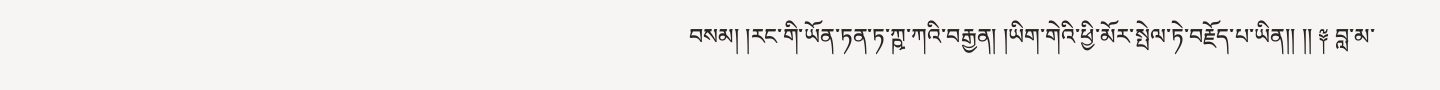བསམ། །རང་གི་ཡོན་ཏན་ཏ་ཀྵ་ཀའི་བརྒྱན། །ཡིག་གེའི་ཕྱི་མོར་སྤེལ་ཏེ་བརྗོད་པ་ཡིན།། །། ༈ བླ་མ་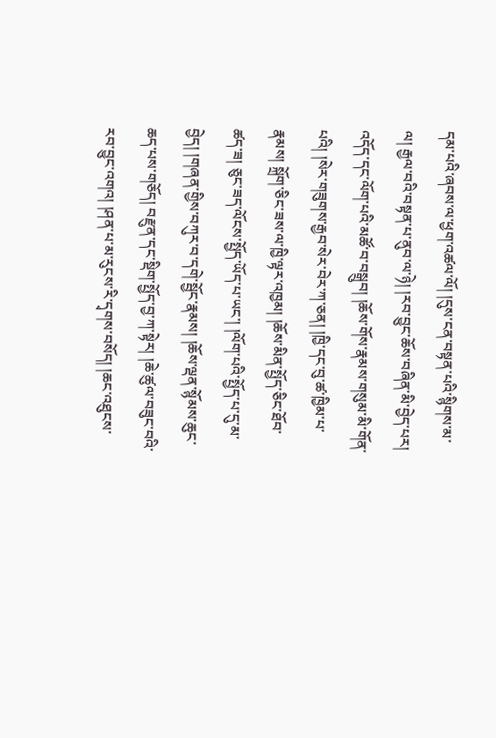དམ་པའི་ཞབས་ལ་ཕྱག་འཚལ་ལོ། །དུས་ངན་བསྟན་པའི་སྙིགས་མ་ལ། རྒྱལ་བའི་བསྟན་པ་ནུབ་ལ་ཉེ། །རབ་བྱུང་ཆོས་བཞིན་མི་བྱེད་པར། འདོད་དང་ལོག་པའི་མཚོ་བ་བསྒྲུབ། །ཆོས་གོས་རྣམས་གསུམ་མི་གོན་པའི། །སེར་གཟུགས་རྒྱབ་སེར་བེར་ཀ་ཅན། །ཁྱི་དང་བུ་ཚ་ཁྱིམ་པ་རྣམས། སྐྲོག་ཅིང་ཟས་ལ་ཁྱི་ལྟར་འཁྱམ། །ཆོས་མིན་སྤྱོད་ཅིང་ཐོབ་ཚད་ཟ། ཅུང་ཟད་ལོངས་སྤྱོད་ཡོད་པ་ཡང་། །ལོག་པའི་སྤྱོད་པ་དུ་མ་བྱེད། །གཞན་གྱིས་བཀུར་བ་དགེ་སྦྱོང་རྣམས། །ཆོས་ལྡན་སྙོམས་ཆུང་ཆད་པས་གཅོད། བརྫུན་དང་སྡིག་སྤྱོད་བྱ་ཀ་སྟེར། །ཆེ་ཚུལ་བཟུང་བའི་རབ་བྱུང་འགའ། །ཤན་པ་མ་རུངས་རི་དྭགས་བསོད། །ཆང་འཐུངས་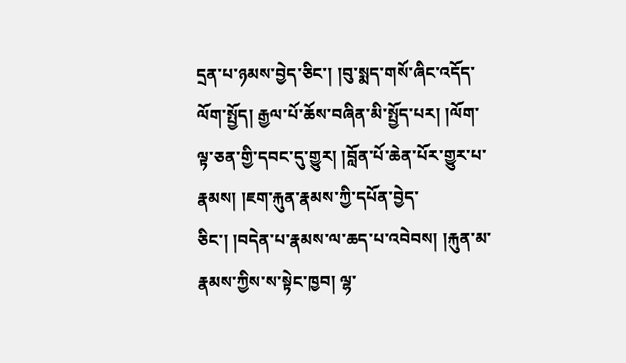དྲན་པ་ཉམས་བྱེད་ཅིང་། །བུ་སྨད་གསོ་ཞིང་འདོད་ལོག་སྤྱོད། རྒྱལ་པོ་ཆོས་བཞིན་མི་སྤྱོད་པར། །ལོག་ལྟ་ཅན་གྱི་དབང་དུ་གྱུར། །བློན་པོ་ཆེན་པོར་གྱུར་པ་རྣམས། །ཇག་རྐུན་རྣམས་ཀྱི་དཔོན་བྱེད་ཅིང་། །བདེན་པ་རྣམས་ལ་ཆད་པ་འབེབས། །རྐུན་མ་རྣམས་ཀྱིས་ས་སྟེང་ཁྱབ། ལྷ་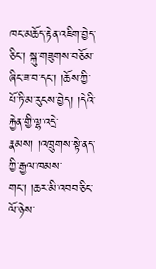ཁང་མཆོད་རྟེན་འཇིག་བྱེད་ཅིང་། སྐུ་གཟུགས་བཅོམ་ཞིང་ཟ་བ་དང་། །ཆོས་ཀྱི་པོ་ཏི་མ་རུངས་བྱེད། །དེའི་རྐྱེན་གྱི་ལྷ་འདྲེ་རྣམས། །འཁྲུགས་སྟེ་ནད་ཀྱི་རྒྱལ་ཁམས་གང་། །ཆར་མི་འབབ་ཅིང་ལོ་ཉེས་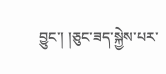བྱུང་། །ཅུང་ཟད་སྐྱེས་པར་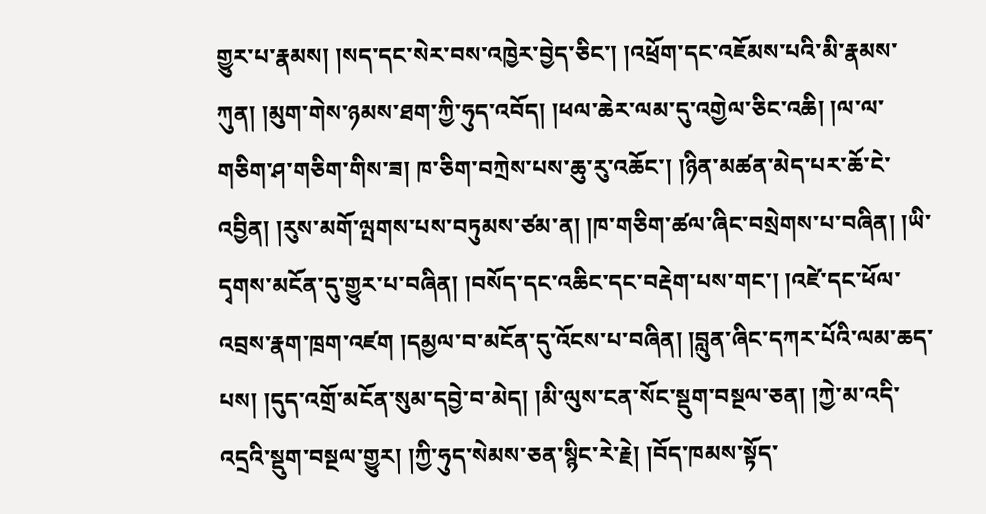གྱུར་པ་རྣམས། །སད་དང་སེར་བས་འཁྱེར་བྱེད་ཅིང་། །འཕྲོག་དང་འཇོམས་པའི་མི་རྣམས་ཀུན། །མུག་གེས་ཉམས་ཐག་ཀྱི་ཧུད་འབོད། །ཕལ་ཆེར་ལམ་དུ་འགྱེལ་ཅིང་འཆི། །ལ་ལ་གཅིག་ཤ་གཅིག་གིས་ཟ། ཁ་ཅིག་བཀྲེས་པས་ཆུ་རུ་འཆོང་། །ཉིན་མཚན་མེད་པར་ཆོ་ངེ་འབྱིན། །རུས་མགོ་ལྤགས་པས་བཏུམས་ཙམ་ན། །ཁ་གཅིག་ཚལ་ཞིང་བསྲེགས་པ་བཞིན། །ཡི་དྭགས་མངོན་དུ་གྱུར་པ་བཞིན། །བསོད་དང་འཆིང་དང་བརྡེག་པས་གང་། །འཛེ་དང་ཕོལ་འབྲས་རྣག་ཁྲག་འཛག །དམྱལ་བ་མངོན་དུ་འོངས་པ་བཞིན། །བླུན་ཞིང་དཀར་པོའི་ལམ་ཆད་པས། །དུད་འགྲོ་མངོན་སུམ་དབྱེ་བ་མེད། །མི་ལུས་ངན་སོང་སྡུག་བསྔལ་ཅན། །ཀྱེ་མ་འདི་འདྲའི་སྡུག་བསྔལ་གྱུར། །ཀྱི་ཧུད་སེམས་ཅན་སྙིང་རེ་རྗེ། །བོད་ཁམས་སྟོད་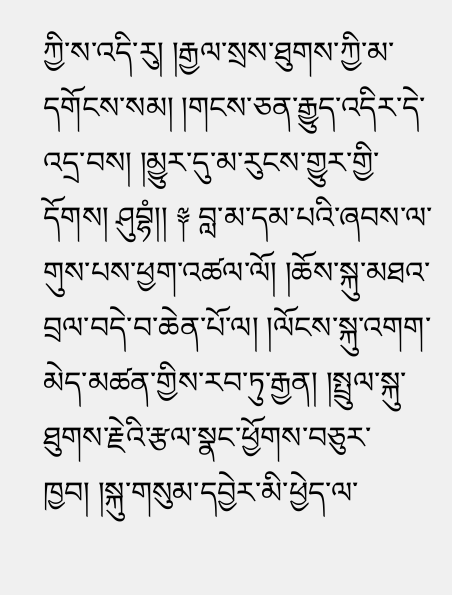ཀྱི་ས་འདི་རུ། །རྒྱལ་སྲས་ཐུགས་ཀྱི་མ་དགོངས་སམ། །གངས་ཅན་རྒྱུད་འདིར་དེ་འདྲ་བས། །མྱུར་དུ་མ་རུངས་གྱུར་གྱི་དོགས། ཤུབྷཾ།། ༈ བླ་མ་དམ་པའི་ཞབས་ལ་གུས་པས་ཕྱག་འཚལ་ལོ། །ཆོས་སྐུ་མཐའ་བྲལ་བདེ་བ་ཆེན་པོ་ལ། །ལོངས་སྐུ་འགག་མེད་མཚན་གྱིས་རབ་ཏུ་རྒྱན། །སྤྲུལ་སྐུ་ཐུགས་རྗེའི་རྩལ་སྣང་ཕྱོགས་བཅུར་ཁྱབ། །སྐུ་གསུམ་དབྱེར་མི་ཕྱེད་ལ་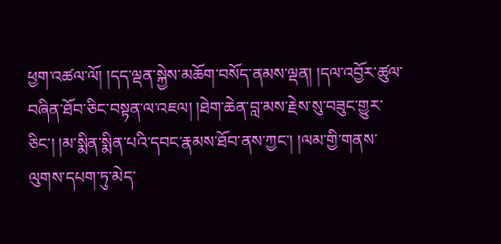ཕྱག་འཚལ་ལོ། །དད་ལྡན་སྐྱེས་མཆོག་བསོད་ནམས་ལྡན། །དལ་འབྱོར་ཚུལ་བཞིན་ཐོབ་ཅིང་བསྟན་ལ་འཇལ། །ཐེག་ཆེན་བླ་མས་རྗེས་སུ་བཟུང་གྱུར་ཅིང་། །མ་སྨིན་སྨིན་པའི་དབང་རྣམས་ཐོབ་ནས་ཀྱང་། །ལམ་གྱི་གནས་ལུགས་དཔག་ཏུ་མེད་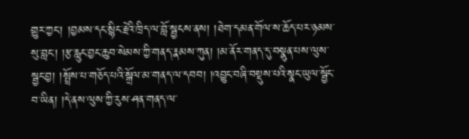གྱུར་ཀྱང་། །བྱམས་དང་སྙིང་རྗེའི་ཁྲིད་ལ་བློ་སྦྱངས་ནས། །ཐེག་དམན་གོལ་ས་ཆོད་པར་ཉམས་སུ་བླང་། །རྩ་རླུང་བྱང་ཆུབ་སེམས་ཀྱི་གནད་རྣམས་ཀུན། །མ་ནོར་གནད་དུ་བསྣུན་པས་ལུས་སྦྱང་བྱ། །སྤྲོས་པ་གཅོད་པའི་སྒྲོལ་མ་གནད་ལ་དབབ། །འབྱུང་བཞི་བསྡུས་པའི་སྣང་ཡུལ་སྦྱོང་བ་ཡིན། །དེ་ནས་ལུས་ཀྱི་རུས་ཤན་གནད་ལ་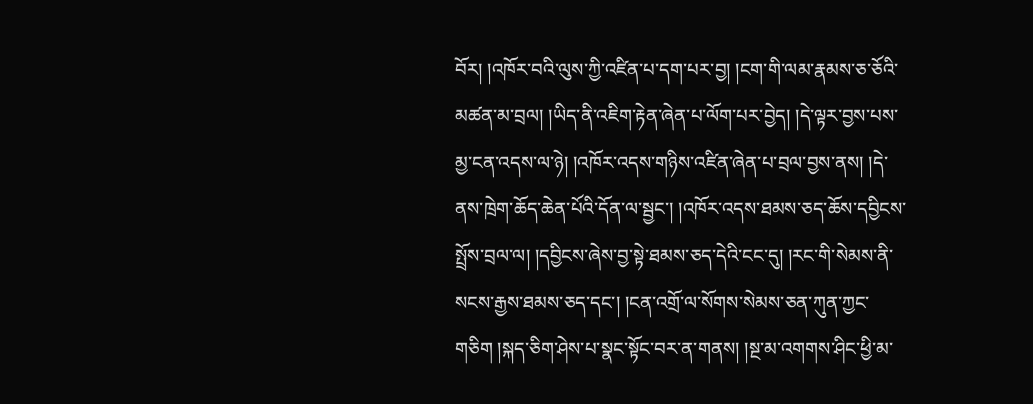བོར། །འཁོར་བའི་ལུས་ཀྱི་འཛིན་པ་དག་པར་བྱ། །ངག་གི་ལམ་རྣམས་ཅ་ཅོའི་མཚན་མ་བྲལ། །ཡིད་ནི་འཇིག་རྟེན་ཞེན་པ་ལོག་པར་བྱེད། །དེ་ལྟར་བྱས་པས་མྱ་ངན་འདས་ལ་ཉེ། །འཁོར་འདས་གཉིས་འཛིན་ཞེན་པ་བྲལ་བྱས་ནས། །དེ་ནས་ཁྲེག་ཆོད་ཆེན་པོའི་དོན་ལ་སྦྱང་། །འཁོར་འདས་ཐམས་ཅད་ཆོས་དབྱིངས་སྤྲོས་བྲལ་ལ། །དབྱིངས་ཞེས་བྱ་སྟེ་ཐམས་ཅད་དེའི་ངང་དུ། །རང་གི་སེམས་ནི་སངས་རྒྱས་ཐམས་ཅད་དང་། །ངན་འགྲོ་ལ་སོགས་སེམས་ཅན་ཀུན་ཀྱང་གཅིག །སྐད་ཅིག་ཤེས་པ་སྣང་སྟོང་བར་ན་གནས། །སྔ་མ་འགགས་ཤིང་ཕྱི་མ་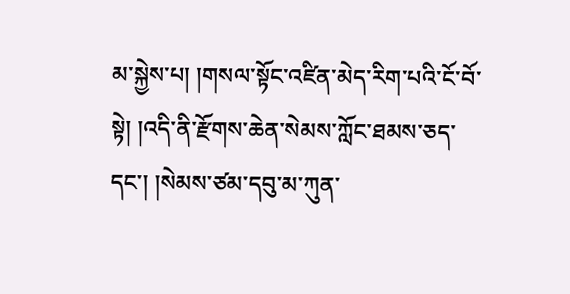མ་སྐྱེས་པ། །གསལ་སྟོང་འཛིན་མེད་རིག་པའི་ངོ་བོ་སྟེ། །འདི་ནི་རྫོགས་ཆེན་སེམས་ཀློང་ཐམས་ཅད་དང་། །སེམས་ཙམ་དབུ་མ་ཀུན་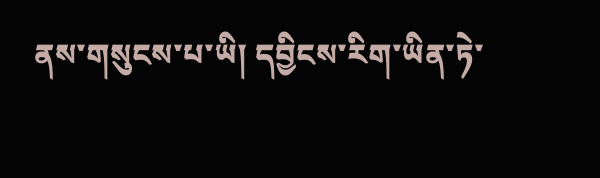ནས་གསུངས་པ་ཡི། དབྱིངས་རིག་ཡིན་ཏེ་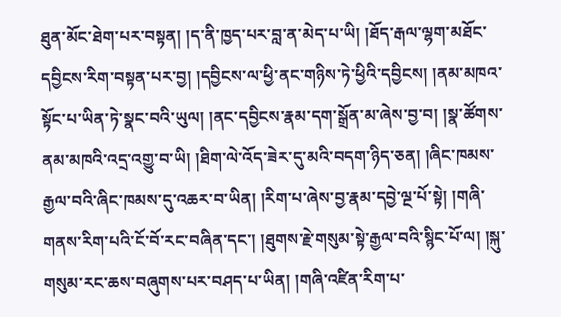ཐུན་མོང་ཐེག་པར་བསྟན། །ད་ནི་ཁྱད་པར་བླ་ན་མེད་པ་ཡི། །ཐོད་རྒལ་ལྷག་མཐོང་དབྱིངས་རིག་བསྟན་པར་བྱ། །དབྱིངས་ལ་ཕྱི་ནང་གཉིས་ཏེ་ཕྱིའི་དབྱིངས། །ནམ་མཁའ་སྟོང་པ་ཡིན་ཏེ་སྣང་བའི་ཡུལ། །ནང་དབྱིངས་རྣམ་དག་སྒྲོན་མ་ཞེས་བྱ་བ། །སྣ་ཚོགས་ནམ་མཁའི་འདྲ་འགྱུ་བ་ཡི། །ཐིག་ལེ་འོད་ཟེར་དུ་མའི་བདག་ཉིད་ཅན། །ཞིང་ཁམས་རྒྱལ་བའི་ཞིང་ཁམས་དུ་འཆར་བ་ཡིན། །རིག་པ་ཞེས་བྱ་རྣམ་དབྱེ་ལྔ་པོ་སྟེ། །གཞི་གནས་རིག་པའི་ངོ་བོ་རང་བཞིན་དང་། །ཐུགས་རྗེ་གསུམ་སྟེ་རྒྱལ་བའི་སྙིང་པོ་ལ། །སྐུ་གསུམ་རང་ཆས་བཞུགས་པར་བཤད་པ་ཡིན། །གཞི་འཛིན་རིག་པ་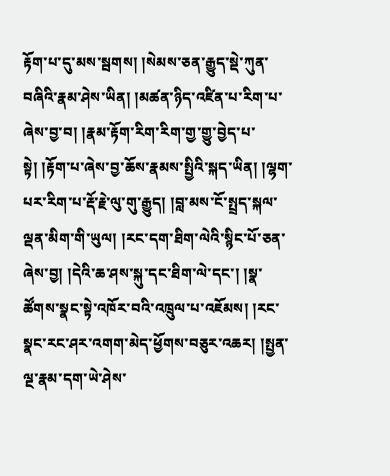རྟོག་པ་དུ་མས་སྦགས། །སེམས་ཅན་རྒྱུད་སྡེ་ཀུན་བཞིའི་རྣམ་ཤེས་ཡིན། །མཚན་ཉིད་འཛིན་པ་རིག་པ་ཞེས་བྱ་བ། །རྣམ་རྟོག་རིག་རིག་གྱ་གྱུ་བྱེད་པ་སྟེ། །རྟོག་པ་ཞེས་བྱ་ཆོས་རྣམས་སྤྱིའི་སྐད་ཡིན། །ལྷག་པར་རིག་པ་རྡོ་རྗེ་ལུ་གུ་རྒྱུད། །བླ་མས་ངོ་སྤྲད་སྐལ་ལྡན་མིག་གི་ཡུལ། །རང་དག་ཐིག་ལེའི་སྙིང་པོ་ཅན་ཞེས་བྱ། །དེའི་ཆ་ཤས་སྐུ་དང་ཐིག་ལེ་དང་། །སྣ་ཚོགས་སྣང་སྟེ་འཁོར་བའི་འཁྲུལ་པ་འཇོམས། །རང་སྣང་རང་ཤར་འགག་མེད་ཕྱོགས་བཅུར་འཆར། །སྤྱན་ལྔ་རྣམ་དག་ཡེ་ཤེས་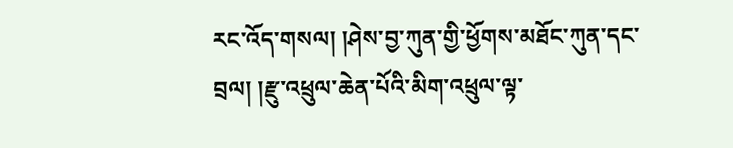རང་འོད་གསལ། །ཤེས་བྱ་ཀུན་གྱི་ཕྱོགས་མཐོང་ཀུན་དང་བྲལ། །རྫུ་འཕྲུལ་ཆེན་པོའི་མིག་འཕྲུལ་ལྟ་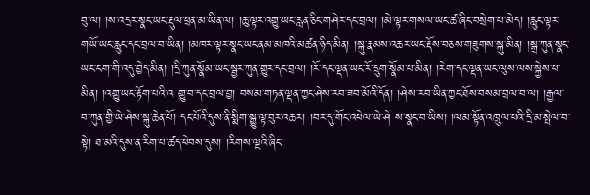བུ་ལ། །ས་འདྲར་སྣང་ཡང་རྡུལ་ཕྲན་མ་ཡིན་ལ། །ཆུ་ལྟར་འགྱུ་ཡང་རླན་ཅིང་གཤེར་དང་བྲལ། །མེ་ལྟར་གསལ་ཡང་ཚ་ཞིང་བསྲེག་པ་མེད། །རླུང་ལྟར་གཡོ་ཡང་རླུང་དང་བྲལ་བ་ཡིན། །མཁར་ལྟར་སྣང་ཡང་ནམ་མཁའི་མཚན་ཉིད་མིན། །སྐུ་རྣམས་འཆར་ཡང་རྡོས་བཅས་གཟུགས་སྐུ་མིན། །སྒྲ་ཀུན་སྣང་ཡང་ངག་གི་འདུ་བྱེད་མིན། །དྲི་ཀུན་སྣོམ་ཡང་སྦྱར་ཀུན་གྱུར་དང་བྲལ། །རོ་དང་ལྡན་ཡང་རོ་དྲུག་སྣོམ་པ་མིན། །རེག་དང་ལྡན་ཡང་ལུས་ལས་སྐྱེས་པ་མིན། །འགྱུ་ཡང་རྟོག་པའི་འ གྱུ་བ་དང་བྲལ་བྱ། བསམ་གཏན་ལྡན་ཀྱང་ཤེས་རབ་ཟབ་མོའི་དོན། །ཤེས་རབ་ཡིན་ཀྱང་ཐོས་བསམ་བྲལ་བ་ལ། །རྒྱལ་བ་ཀུན་གྱི་ཡེ་ཤེས་སྐུ་ཆེན་པོ། དང་པོའི་དུས་ནི་སྨིག་སྒྱུ་ལྟ་བུར་འཆར། །བར་དུ་གོང་འཕེལ་ཡེ་ཤེ ས་སྣང་བ་ཡིས། །ལམ་སྟོན་འཁྲུལ་པའི་དྲི་མ་སྤེལ་བ་སྟེ། ཐ་མའི་དུས་ན་རིག་པ་ཚད་ཕེབས་དུས། །རིགས་ལྔའི་ཞིང་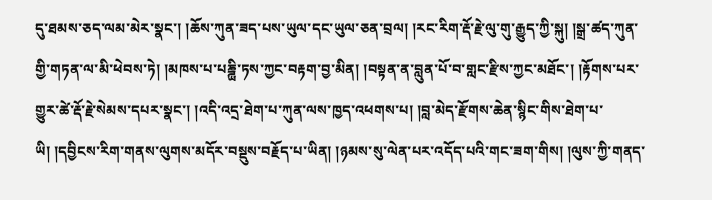དུ་ཐམས་ཅད་ལམ་མེར་སྣང་། །ཆོས་ཀུན་ཟད་པས་ཡུལ་དང་ཡུལ་ཅན་བྲལ། །རང་རིག་རྡོ་རྗེ་ལུ་གུ་རྒྱུད་ཀྱི་སྐུ། །སྒྲ་ཚད་ཀུན་གྱི་གཏན་ལ་མི་ཕེབས་ཏེ། །མཁས་པ་པཎྜྻི་ཏས་ཀྱང་བརྟག་བྱ་མིན། །བསྟན་ན་བླུན་པོ་བ་གླང་རྫིས་ཀྱང་མཐོང་། །རྟོགས་པར་གྱུར་ཚེ་རྡོ་རྗེ་སེམས་དཔར་སྣང་། །འདི་འདྲ་ཐེག་པ་ཀུན་ལས་ཁྱད་འཕགས་པ། །བླ་མེད་རྫོགས་ཆེན་སྙིང་གིས་ཐེག་པ་ཡི། །དབྱིངས་རིག་གནས་ལུགས་མདོར་བསྡུས་བརྗོད་པ་ཡིན། །ཉམས་སུ་ལེན་པར་འདོད་པའི་གང་ཟག་གིས། །ལུས་ཀྱི་གནད་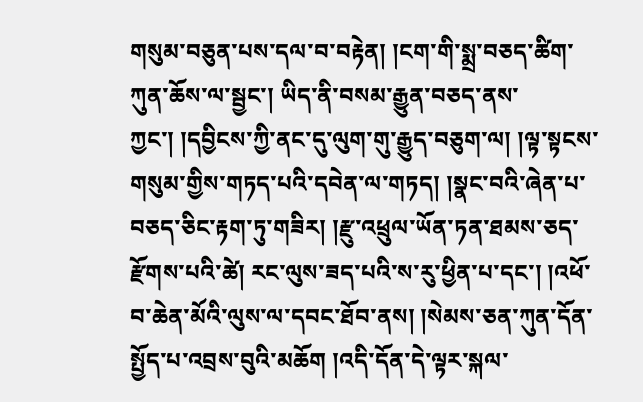གསུམ་བཅུན་པས་དལ་བ་བརྟེན། །ངག་གི་སྨྲ་བཅད་ཚིག་ཀུན་ཆོས་ལ་སྦྱང་། ཡིད་ནི་བསམ་རྒྱུན་བཅད་ནས་ཀྱང་། །དབྱིངས་ཀྱི་ནང་དུ་ལུག་གུ་རྒྱུད་བཅུག་ལ། །ལྟ་སྟངས་གསུམ་གྱིས་གཏད་པའི་དབེན་ལ་གཏད། །སྣང་བའི་ཞེན་པ་བཅད་ཅིང་རྟག་ཏུ་གཟིར། །རྫུ་འཕྲུལ་ཡོན་ཏན་ཐམས་ཅད་རྫོགས་པའི་ཚེ། རང་ལུས་ཟད་པའི་ས་རུ་ཕྱིན་པ་དང་། །འཕོ་བ་ཆེན་མོའི་ལུས་ལ་དབང་ཐོབ་ནས། །སེམས་ཅན་ཀུན་དོན་སྤྱོད་པ་འབྲས་བུའི་མཆོག །འདི་དོན་དེ་ལྟར་སྐལ་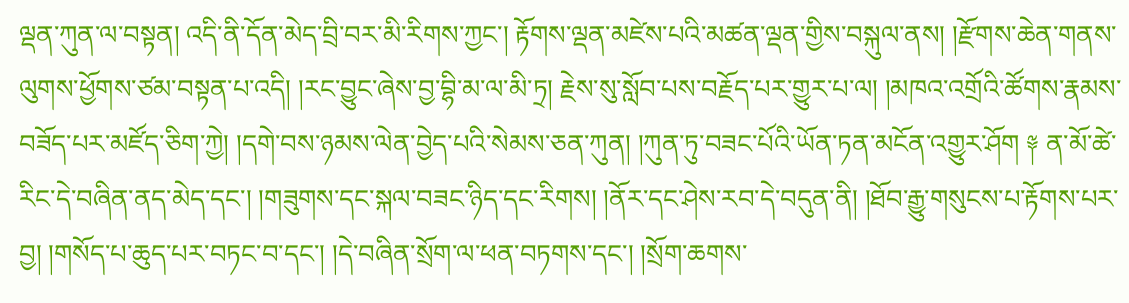ལྡན་ཀུན་ལ་བསྟན། འདི་ནི་དོན་མེད་བྲི་བར་མི་རིགས་ཀྱང་། རྟོགས་ལྡན་མཛེས་པའི་མཚན་ལྡན་གྱིས་བསྐུལ་ནས། །རྫོགས་ཆེན་གནས་ལུགས་ཕྱོགས་ཙམ་བསྟན་པ་འདི། །རང་བྱུང་ཞེས་བྱ་བྷི་མ་ལ་མི་ཏྲ། རྗེས་སུ་སློབ་པས་བརྗོད་པར་གྱུར་པ་ལ། །མཁའ་འགྲོའི་ཚོགས་རྣམས་བཟོད་པར་མཛོད་ཅིག་ཀྱེ། །དགེ་བས་ཉམས་ལེན་བྱེད་པའི་སེམས་ཅན་ཀུན། །ཀུན་ཏུ་བཟང་པོའི་ཡོན་ཏན་མངོན་འགྱུར་ཤོག ༈ ན་མོ་ཚེ་རིང་དེ་བཞིན་ནད་མེད་དང་། །གཟུགས་དང་སྐལ་བཟང་ཉིད་དང་རིགས། །ནོར་དང་ཤེས་རབ་དེ་བདུན་ནི། །ཐོབ་རྒྱུ་གསུངས་པ་རྟོགས་པར་བྱ། །གསོད་པ་ཆུད་པར་བཏང་བ་དང་། །དེ་བཞིན་སྲོག་ལ་ཕན་བཏགས་དང་། །སྲོག་ཆགས་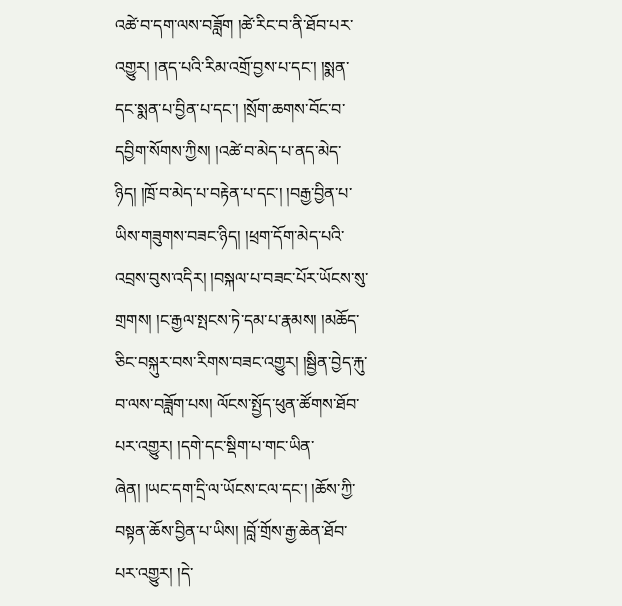འཚེ་བ་དག་ལས་བཟློག །ཚེ་རིང་བ་ནི་ཐོབ་པར་འགྱུར། །ནད་པའི་རིམ་འགྲོ་བྱས་པ་དང་། །སྨན་དང་སྨན་པ་བྱིན་པ་དང་། །སྲོག་ཆགས་བོང་བ་དབྱིག་སོགས་ཀྱིས། །འཚེ་བ་མེད་པ་ནད་མེད་ཉིད། །ཁྲོ་བ་མེད་པ་བརྟེན་པ་དང་། །བརྒྱ་བྱིན་པ་ཡིས་གཟུགས་བཟང་ཉིད། །ཕྲག་དོག་མེད་པའི་འབྲས་བུས་འདིར། །བསྐལ་པ་བཟང་པོར་ཡོངས་སུ་གྲགས། །ང་རྒྱལ་སྤངས་ཏེ་དམ་པ་རྣམས། །མཆོད་ཅིང་བསྐུར་བས་རིགས་བཟང་འགྱུར། །སྦྱིན་བྱེད་རྐུ་བ་ལས་བཟློག་པས། ལོངས་སྤྱོད་ཕུན་ཚོགས་ཐོབ་པར་འགྱུར། །དགེ་དང་སྡིག་པ་གང་ཡིན་ཞེན། །ཡང་དག་དྲི་ལ་ཡོངས་ངལ་དང་། །ཆོས་ཀྱི་བསྟན་ཆོས་བྱིན་པ་ཡིས། །བློ་གྲོས་རྒྱ་ཆེན་ཐོབ་པར་འགྱུར། །དེ་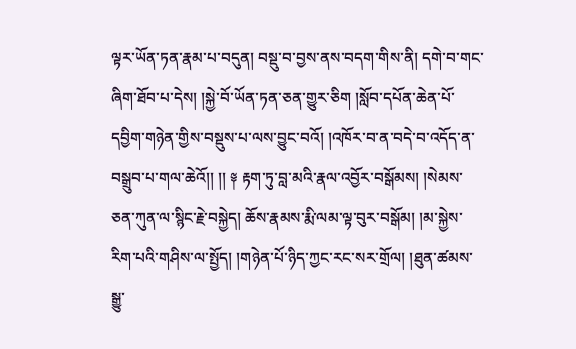ལྟར་ཡོན་ཏན་རྣམ་པ་བདུན། བསྡུ་བ་བྱས་ནས་བདག་གིས་ནི། དགེ་བ་གང་ཞིག་ཐོབ་པ་དེས། །སྐྱེ་བོ་ཡོན་ཏན་ཅན་གྱུར་ཅིག །སློབ་དཔོན་ཆེན་པོ་དབྱིག་གཉེན་གྱིས་བསྡུས་པ་ལས་བྱུང་བའོ། །འཁོར་བ་ན་བདེ་བ་འདོད་ན་བསྒྲུབ་པ་གལ་ཆེའོ།། །། ༈ རྟག་ཏུ་བླ་མའི་རྣལ་འབྱོར་བསྒོམས། །སེམས་ཅན་ཀུན་ལ་སྙིང་རྗེ་བསྐྱེད། ཆོས་རྣམས་རྨི་ལམ་ལྟ་བུར་བསྒོམ། །མ་སྐྱེས་རིག་པའི་གཤིས་ལ་སྤྱོད། །གཉེན་པོ་ཉིད་ཀྱང་རང་སར་གྲོལ། །ཐུན་ཚམས་སྒྱུ་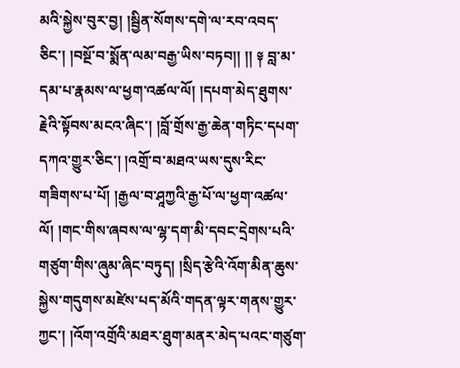མའི་སྐྱེས་བུར་བྱ། །སྦྱིན་སོགས་དགེ་ལ་རབ་འབད་ཅིང་། །བསྔོ་བ་སྨོན་ལམ་བརྒྱ་ཡིས་བཏབ།། །། ༈ བླ་མ་དམ་པ་རྣམས་ལ་ཕྱག་འཚལ་ལོ། །དཔག་མེད་ཐུགས་རྗེའི་སྟོབས་མངའ་ཞིང་། །བློ་གྲོས་རྒྱ་ཆེན་གཏིང་དཔག་དཀའ་གྱུར་ཅིང་། །འགྲོ་བ་མཐའ་ཡས་དུས་རིང་གཟིགས་པ་པོ། །རྒྱལ་བ་ཤཱཀྱའི་རྒྱ་པོ་ལ་ཕྱག་འཚལ་ལོ། །གང་གིས་ཞབས་ལ་ལྷ་དག་མི་དབང་དྲེགས་པའི་གཙུག་གིས་ཞུམ་ཞིང་བཏུད། །སྲིད་རྩེའི་འོག་མིན་ཆུས་སྐྱེས་གདུགས་མཛེས་པད་མོའི་གདན་ལྟར་གནས་གྱུར་ཀྱང་། །འོག་འགྲོའི་མཐར་ཐུག་མནར་མེད་པའང་གཙུག་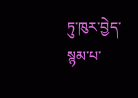ཏུ་ཁུར་བྱེད་སྙམ་པ་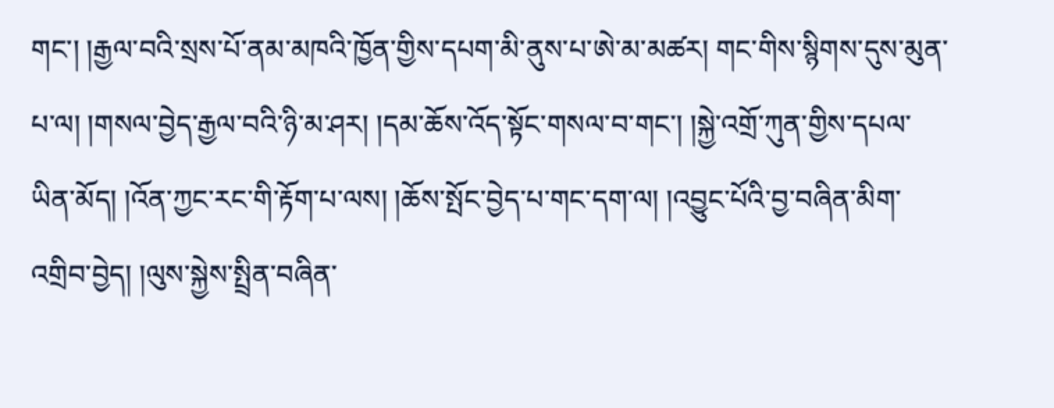གང་། །རྒྱལ་བའི་སྲས་པོ་ནམ་མཁའི་ཁྱོན་གྱིས་དཔག་མི་ནུས་པ་ཨེ་མ་མཚར། གང་གིས་སྙིགས་དུས་མུན་པ་ལ། །གསལ་བྱེད་རྒྱལ་བའི་ཉི་མ་ཤར། །དམ་ཆོས་འོད་སྟོང་གསལ་བ་གང་། །སྐྱེ་འགྲོ་ཀུན་གྱིས་དཔལ་ཡིན་མོད། །འོན་ཀྱང་རང་གི་རྟོག་པ་ལས། །ཆོས་སྤོང་བྱེད་པ་གང་དག་ལ། །འབྱུང་པོའི་བྱ་བཞིན་མིག་འགྲིབ་བྱེད། །ལུས་སྐྱེས་སྤྲིན་བཞིན་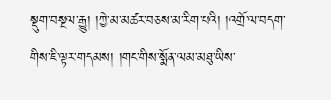སྡུག་བསྔལ་རྒྱུ། །ཀྱེ་མ་མཚར་བཅས་མ་རིག་པའི། །འགྲོ་ལ་བདག་གིས་ཇི་ལྟར་གདམས། །གང་གིས་སྨོན་ལམ་མཐུ་ཡིས་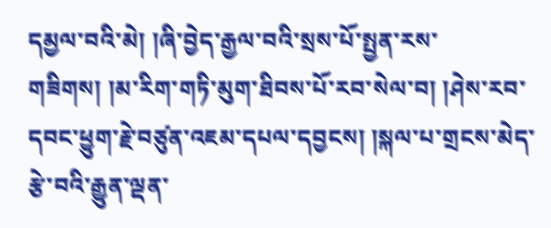དམྱལ་བའི་མེ། །ཞི་བྱེད་རྒྱལ་བའི་སྲས་པོ་སྤྱན་རས་གཟིགས། །མ་རིག་གཏི་མུག་ཐིབས་པོ་རབ་སེལ་བ། །ཤེས་རབ་དབང་ཕྱུག་རྗེ་བཙུན་འཇམ་དཔལ་དབྱངས། །སྐལ་པ་གྲངས་མེད་རྩེ་བའི་རྒྱུན་ལྡན་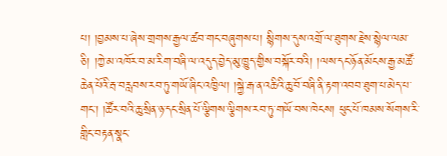པ། །བྱམས་པ་ཞེས་གྲགས་རྒྱལ་ཚབ་གང་བཞུགས་པ། སྙིགས་དུས་འགྲོ་ལ་ཐུགས་རྗེས་སྙེལ་ལམ་ཅི། །ཀྱེ་མ་འཁོར་བ་མ་རིག་བཞི་ལ་འདུད་བྱེད་མུ་ཁྱུད་གྱིས་བསྐོར་བའི། །ལས་དང་ཉོན་མོངས་རྒྱ་མཚོ་ཆེན་པོའི་རྦ་བརླབས་རབ་ཏུ་གཡོ་ཞིང་འཁྱིལ། །སྐྱེ་རྒ་ན་འཆིའི་ཆུ་བོ་བཞི་ནི་རྟག་འབབ་ཐུག་པ་མེད་པ་གང་། །ཚོར་བའི་ཆུ་སྲིན་ཉ་དང་སྲིན་པོ་ལྕིགས་ལྕིགས་རབ་ཏུ་གཡོ་བས་ཁེངས། ཕུང་པོ་ཁམས་སོགས་རི་གླིང་བརྟན་སྣང་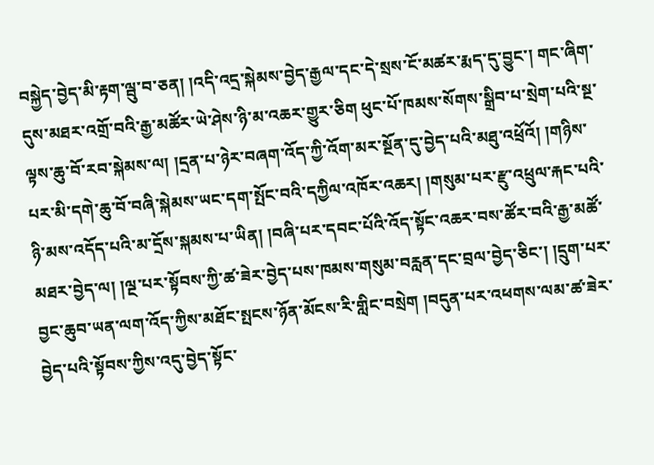བསྐྱེད་བྱེད་མི་རྟག་ལྦུ་བ་ཅན། །འདི་འདྲ་སྐེམས་བྱེད་རྒྱལ་དང་དེ་སྲས་ངོ་མཚར་རྨད་དུ་བྱུང་། གང་ཞིག་དུས་མཐར་འགྲོ་བའི་རྒྱ་མཚོར་ཡེ་ཤེས་ཉི་མ་འཆར་གྱུར་ཅིག ཕུང་པོ་ཁམས་སོགས་སྒྲིབ་པ་སྲེག་པའི་སྔ་ལྟས་ཆུ་བོ་རབ་སྐེམས་ལ། །དྲན་པ་ཉེར་བཞག་འོད་ཀྱི་འོག་མར་སྔོན་དུ་བྱེད་པའི་མཐུ་འཕྲོའོ། །གཉིས་པར་མི་དགེ་ཆུ་བོ་བཞི་སྐེམས་ཡང་དག་སྤོང་བའི་དཀྱིལ་འཁོར་འཆར། །གསུམ་པར་རྫུ་འཕྲུལ་རྐང་པའི་ཉི་མས་འདོད་པའི་མ་དྲོས་སྐམས་པ་ཡིན། །བཞི་པར་དབང་པོའི་འོད་སྟོང་འཆར་བས་ཚོར་བའི་རྒྱ་མཚོ་མཐར་བྱེད་ལ། །ལྔ་པར་སྟོབས་ཀྱི་ཚ་ཟེར་བྱེད་པས་ཁམས་གསུམ་བརླན་དང་བྲལ་བྱེད་ཅིང་། །དྲུག་པར་བྱང་ཆུབ་ཡན་ལག་འོད་ཀྱིས་མཐོང་སྤངས་ཉོན་མོངས་རི་གླིང་བསྲེག །བདུན་པར་འཕགས་ལམ་ཚ་ཟེར་བྱེད་པའི་སྟོབས་ཀྱིས་འདུ་བྱེད་སྟོང་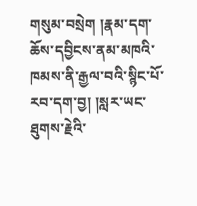གསུམ་བསྲེག །རྣམ་དག་ཆོས་དབྱིངས་ནམ་མཁའི་ཁམས་ནི་རྒྱལ་བའི་སྙིང་པོ་རབ་དག་བྱ། །སླར་ཡང་ཐུགས་རྗེའི་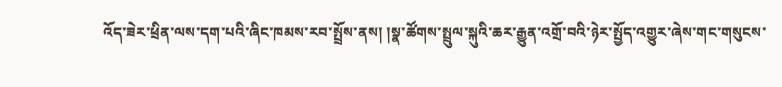འོད་ཟེར་ཕྲིན་ལས་དག་པའི་ཞིང་ཁམས་རབ་སྤྲོས་ནས། །སྣ་ཚོགས་སྤྲུལ་སྐུའི་ཆར་རྒྱུན་འགྲོ་བའི་ཉེར་སྤྱོད་འགྱུར་ཞེས་གང་གསུངས་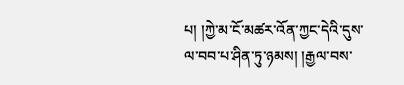པ། །ཀྱེ་མ་ངོ་མཚར་འོན་ཀྱང་དེའི་དུས་ལ་བབ་པ་ཤིན་ཏུ་ཉམས། །རྒྱལ་བས་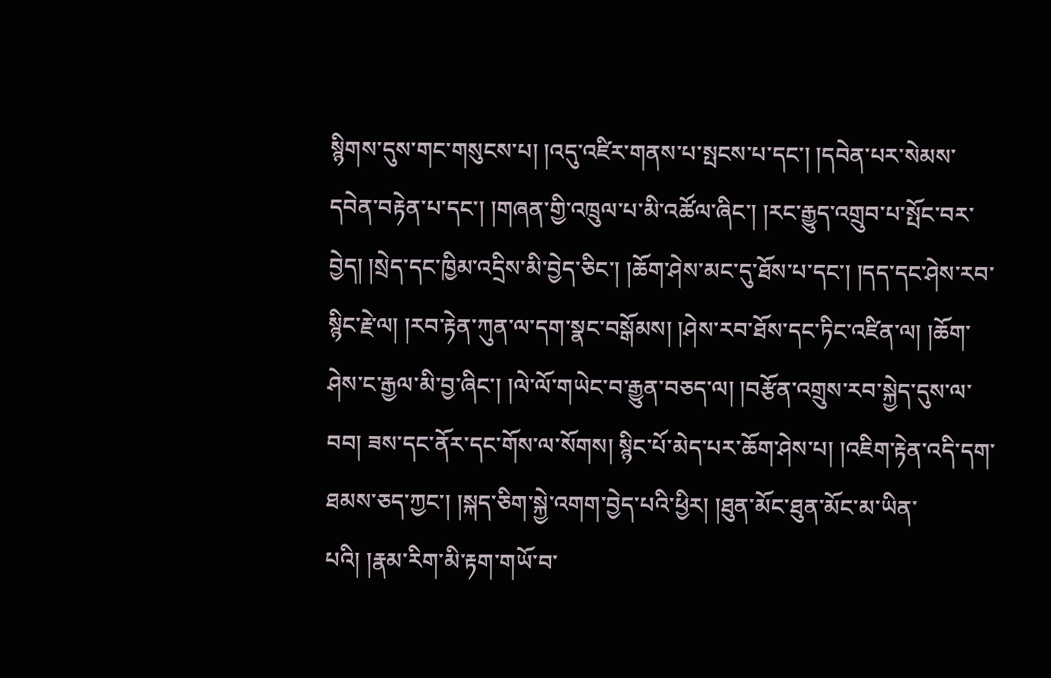སྙིགས་དུས་གང་གསུངས་པ། །འདུ་འཛིར་གནས་པ་སྤངས་པ་དང་། །དབེན་པར་སེམས་དབེན་བརྟེན་པ་དང་། །གཞན་གྱི་འཁྲུལ་པ་མི་འཚོལ་ཞིང་། །རང་རྒྱུད་འགྲུབ་པ་སྤོང་བར་བྱེད། །སྲེད་དང་ཁྱིམ་འདྲིས་མི་བྱེད་ཅིང་། །ཆོག་ཤེས་མང་དུ་ཐོས་པ་དང་། །དད་དང་ཤེས་རབ་སྙིང་རྗེ་ལ། །རབ་རྟེན་ཀུན་ལ་དག་སྣང་བསྒོམས། །ཤེས་རབ་ཐོས་དང་ཏིང་འཛིན་ལ། །ཆོག་ཤེས་ང་རྒྱལ་མི་བྱ་ཞིང་། །ལེ་ལོ་གཡེང་བ་རྒྱུན་བཅད་ལ། །བརྩོན་འགྲུས་རབ་སྐྱེད་དུས་ལ་བབ། ཟས་དང་ནོར་དང་གོས་ལ་སོགས། སྙིང་པོ་མེད་པར་ཆོག་ཤེས་པ། །འཇིག་རྟེན་འདི་དག་ཐམས་ཅད་ཀྱང་། །སྐད་ཅིག་སྐྱེ་འགག་བྱེད་པའི་ཕྱིར། །ཐུན་མོང་ཐུན་མོང་མ་ཡིན་པའི། །རྣམ་རིག་མི་རྟག་གཡོ་བ་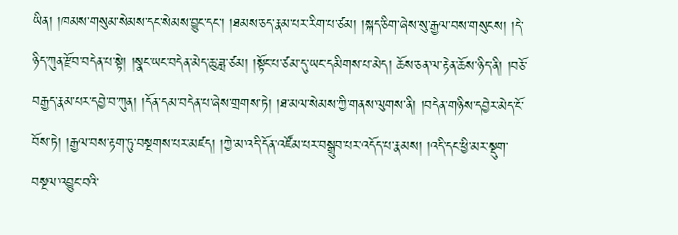ཡིན། །ཁམས་གསུམ་སེམས་དང་སེམས་བྱུང་དང་། །ཐམས་ཅད་རྣམ་པར་རིག་པ་ཙམ། །སྐད་ཅིག་ཞེས་སུ་རྒྱལ་བས་གསུངས། །དེ་ཉིད་ཀུན་རྫོབ་བདེན་པ་སྟེ། །སྣང་ཡང་བདེན་མེད་ཆུ་ཟླ་ཙམ། །སྟོང་པ་ཙམ་དུ་ཡང་དམིགས་པ་མེད། ཆོས་ཅན་ལ་རྟེན་ཆོས་ཉིད་ནི། །བཅོ་བརྒྱད་རྣམ་པར་དབྱེ་བ་ཀུན། །དོན་དམ་བདེན་པ་ཞེས་གྲགས་ཏེ། །ཐ་མལ་སེམས་ཀྱི་གནས་ལུགས་ནི། །བདེན་གཉིས་དབྱེར་མེད་ངོ་བོས་ཏེ། །རྒྱལ་བས་རྟག་ཏུ་བསྔགས་པར་མཛད། །ཀྱེ་མ་འདི་དོན་འཛོམ་པར་བསྒྲུབ་པར་འདོད་པ་རྣམས། །འདི་དང་ཕྱི་མར་སྡུག་བསྔལ་འབྱུང་བའི་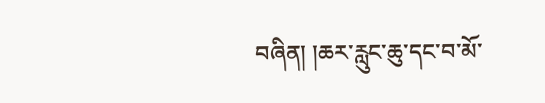བཞིན། །ཆར་རླུང་ཆུ་དང་བ་མོ་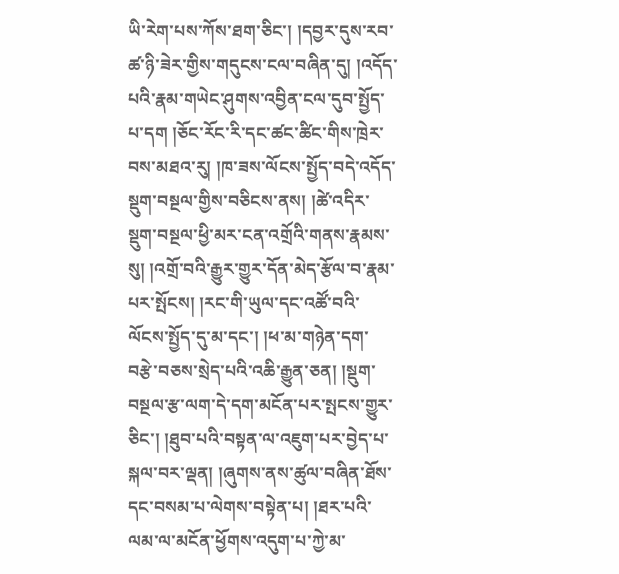ཡི་རེག་པས་ཀོས་ཐག་ཅིང་། །དབྱར་དུས་རབ་ཚ་ཉི་ཟེར་གྱིས་གདུངས་ངལ་བཞིན་དུ། །འདོད་པའི་རྣམ་གཡེང་ཤུགས་འབྱིན་ངལ་དུབ་སྤྱོད་པ་དག །ཅོང་རོང་རི་དང་ཚང་ཚིང་གིས་ཁྲེར་བས་མཐའ་རུ། །ཁ་ཟས་ལོངས་སྤྱོད་བདེ་འདོད་སྡུག་བསྔལ་གྱིས་བཅིངས་ནས། །ཚེ་འདིར་སྡུག་བསྔལ་ཕྱི་མར་ངན་འགྲོའི་གནས་རྣམས་སུ། །འགྲོ་བའི་རྒྱུར་གྱུར་དོན་མེད་རྩོལ་བ་རྣམ་པར་སྤོངས། །རང་གི་ཡུལ་དང་འཚོ་བའི་ལོངས་སྤྱོད་དུ་མ་དང་། །ཕ་མ་གཉེན་དག་བརྩེ་བཅས་སྲེད་པའི་འཆི་རྒྱུན་ཅན། །སྡུག་བསྔལ་རྩ་ལག་དེ་དག་མངོན་པར་སྤངས་གྱུར་ཅིང་། །ཐུབ་པའི་བསྟན་ལ་འཇུག་པར་བྱེད་པ་སྐལ་བར་ལྡན། །ཞུགས་ནས་ཚུལ་བཞིན་ཐོས་དང་བསམ་པ་ལེགས་བསྟེན་པ། །ཐར་པའི་ལམ་ལ་མངོན་ཕྱོགས་འདུག་པ་ཀྱེ་མ་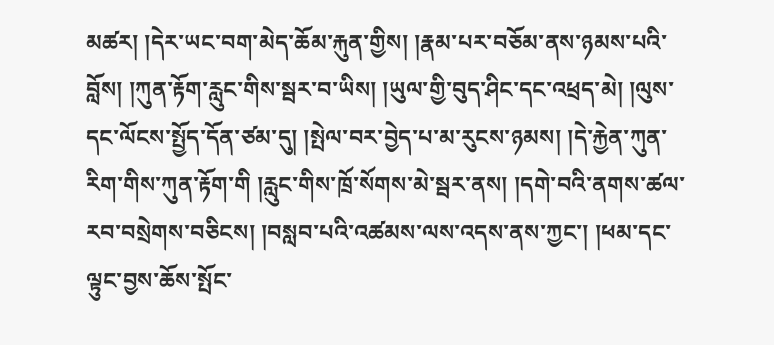མཚར། །དེར་ཡང་བག་མེད་ཆོམ་རྐུན་གྱིས། །རྣམ་པར་བཅོམ་ནས་ཉམས་པའི་བློས། །ཀུན་རྟོག་རླུང་གིས་སྦར་བ་ཡིས། །ཡུལ་གྱི་བུད་ཤིང་དང་འཕྲད་མེ། །ལུས་དང་ལོངས་སྤྱོད་དོན་ཙམ་དུ། །སྤེལ་བར་བྱེད་པ་མ་རུངས་ཉམས། །དེ་རྐྱེན་ཀུན་རིག་གིས་ཀུན་རྟོག་གི །རླུང་གིས་ཁྲོ་སོགས་མེ་སྦར་ནས། །དགེ་བའི་ནགས་ཚལ་རབ་བསྲེགས་བཅིངས། །བསླབ་པའི་འཚམས་ལས་འདས་ནས་ཀྱང་། །ཕམ་དང་ལྟུང་བྱས་ཆོས་སྤོང་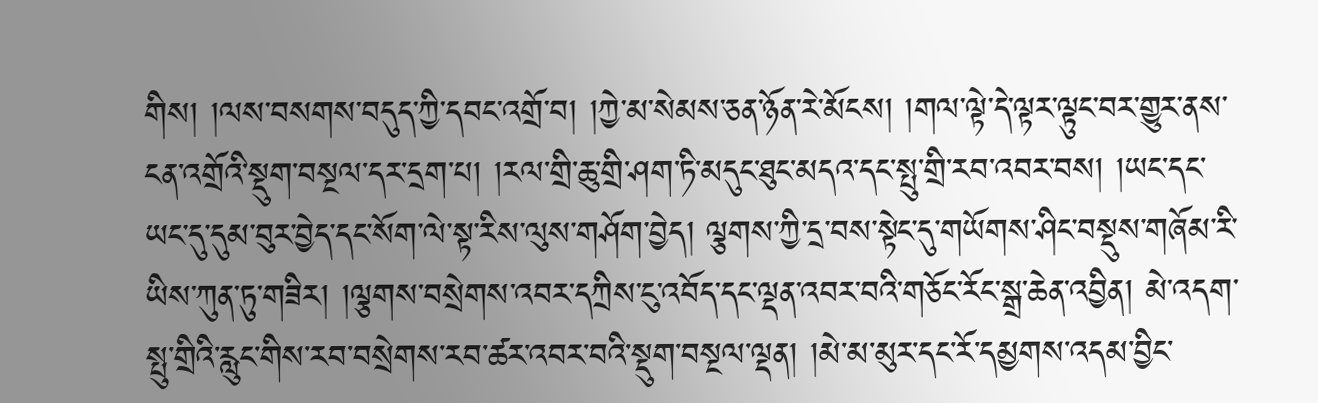གིས། །ལས་བསགས་བདུད་ཀྱི་དབང་འགྲོ་བ། །ཀྱེ་མ་སེམས་ཅན་ཉོན་རེ་མོངས། །གལ་ལྟེ་དེ་ལྟར་ལྟུང་བར་གྱུར་ནས་ངན་འགྲོའི་སྡུག་བསྔལ་དར་དྲག་པ། །རལ་གྲི་ཆུ་གྲི་ཤག་ཏི་མདུང་ཐུང་མདའ་དང་སྤུ་གྲི་རབ་འབར་བས། །ཡང་དང་ཡང་དུ་དུམ་བུར་བྱེད་དང་སོག་ལེ་སྟ་རིས་ལུས་གཤོག་བྱེད། ལྕགས་ཀྱི་དྲ་བས་སྟེང་དུ་གཡོགས་ཤིང་བསྡུས་གཞོམ་རི་ཡིས་ཀུན་ཏུ་གཟིར། །ལྕགས་བསྲེགས་འབར་དཀྲིས་ངུ་འབོད་དང་ལྡན་འབར་བའི་གཅོང་རོང་སྒྲ་ཆེན་འབྱིན། མེ་འདག་སྤུ་གྲིའི་རླུང་གིས་རབ་བསྲེགས་རབ་ཚར་འབར་བའི་སྡུག་བསྔལ་ལྡན། །མེ་མ་མུར་དང་རོ་དམྱགས་འདམ་བྱིང་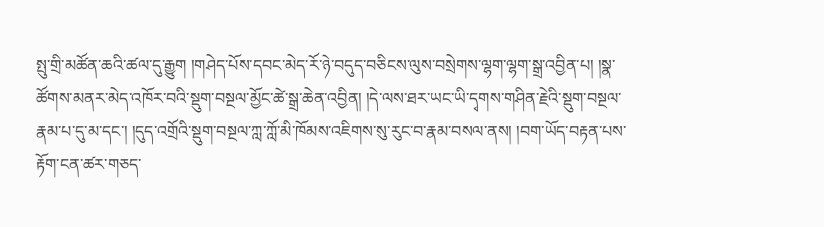སྤུ་གྲི་མཚོན་ཆའི་ཚལ་དུ་རྒྱུག །གཤེད་པོས་དབང་མེད་རོ་ཉེ་བདུད་བཅིངས་ལུས་བསྲེགས་ལྷག་ལྷག་སྒྲ་འབྱིན་པ། །སྣ་ཚོགས་མནར་མེད་འཁོར་བའི་སྡུག་བསྔལ་མྱོང་ཚེ་སྒྲ་ཆེན་འབྱིན། །དེ་ལས་ཐར་ཡང་ཡི་དྭགས་གཤིན་རྗེའི་སྡུག་བསྔལ་རྣམ་པ་དུ་མ་དང་། །དུད་འགྲོའི་སྡུག་བསྔལ་ཀླ་ཀློ་མི་ཁོམས་འཇིགས་སུ་རུང་བ་རྣམ་བསལ་ནས། །བག་ཡོད་བརྟན་པས་རྟོག་ངན་ཚར་གཅད་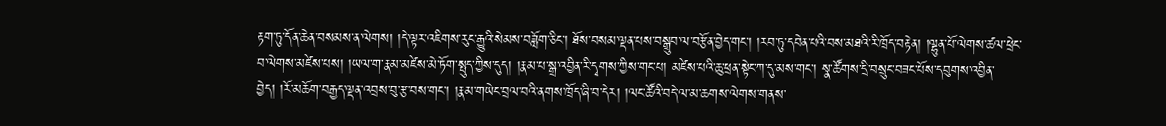རྟག་ཏུ་དོན་ཆེན་བསམས་ན་ལེགས། །དེ་ལྟར་འཇིགས་རུང་རྒྱུའི་སེམས་བཟློག་ཅིང་། ཐོས་བསམ་ལྡན་པས་བསྒྲུབ་ལ་བརྩོན་བྱེད་གང་། །རབ་ཏུ་དབེན་པའི་བས་མཐའི་རི་ཁྲོད་བརྟེན། །ལྷུན་པོ་ལེགས་ཚལ་ཕྲེང་བ་ལེགས་མཛེས་པས། །ཡལ་ག་རྣམ་མཛེས་མེ་ཏོག་སྤུད་ཀྱིས་དུད། །རྣམ་པ་སྒྲ་འབྱིན་རི་དྭགས་ཀྱིས་གང་པ། མཛེས་པའི་ཆུ་ཕྲན་སྟེང་ཀ་དུ་མས་གང་། སྣ་ཚོགས་དྲི་བསྲུང་བཟང་པོས་དབུགས་འབྱིན་བྱེད། །རོ་མཆོག་བརྒྱད་ལྡན་འབྲས་བུ་རྩ་བས་གང་། །རྣམ་གཡེང་བྲལ་བའི་ནགས་ཁྲོད་ཞི་བ་དེར། །ལང་ཚོའི་བདེ་ལ་མ་ཆགས་ལེགས་གནས་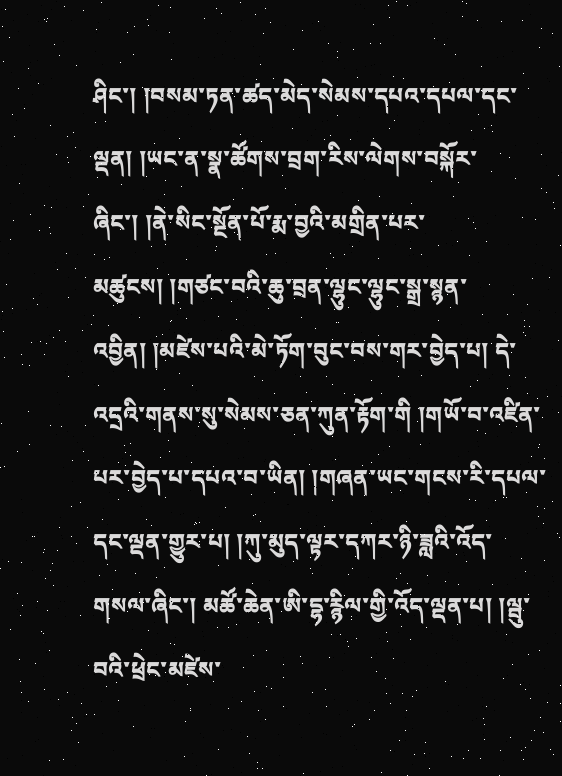ཤིང་། །བསམ་ཏན་ཚད་མེད་སེམས་དཔའ་དཔལ་དང་ལྡན། །ཡང་ན་སྣ་ཚོགས་བྲག་རིས་ལེགས་བསྐོར་ཞིང་། །ནེ་སིང་སྔོན་པོ་རྨ་བྱའི་མགྲིན་པར་མཚུངས། །གཙང་བའི་ཆུ་བྲན་ལྷུང་ལྷུང་སྒྲ་སྙན་འབྱིན། །མཛེས་པའི་མེ་ཏོག་བུང་བས་གར་བྱེད་པ། དེ་འདྲའི་གནས་སུ་སེམས་ཅན་ཀུན་རྟོག་གི །གཡོ་བ་འཛིན་པར་བྱེད་པ་དཔའ་བ་ཡིན། །གཞན་ཡང་གངས་རི་དཔལ་དང་ལྡན་གྱུར་པ། །ཀུ་མུད་ལྟར་དཀར་ཉི་ཟླའི་འོད་གསལ་ཞིང་། མཚོ་ཆེན་ཨི་དྷ་རྙིལ་གྱི་འོད་ལྡན་པ། །ལྦུ་བའི་ཕྲེང་མཛེས་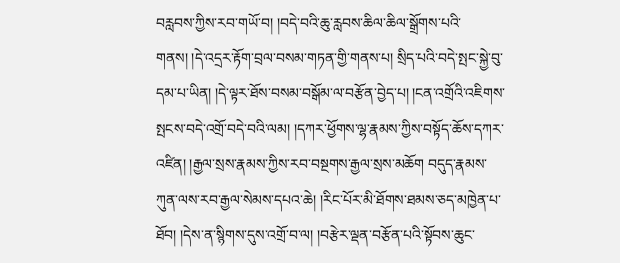བརླབས་ཀྱིས་རབ་གཡོ་བ། །བདེ་བའི་ཆུ་རླབས་ཆིལ་ཆིལ་སྒྲོགས་པའི་གནས། །དེ་འདྲར་རྟོག་བྲལ་བསམ་གཏན་གྱི་གནས་པ། སྲིད་པའི་བདེ་སྤང་སྐྱེ་བུ་དམ་པ་ཡིན། །དེ་ལྟར་ཐོས་བསམ་བསྒོམ་ལ་བརྩོན་བྱེད་པ། །ངན་འགྲོའི་འཇིགས་སྤངས་བདེ་འགྲོ་བདེ་བའི་ལམ། །དཀར་ཕྱོགས་ལྷ་རྣམས་ཀྱིས་བསྟོད་ཆོས་དཀར་འཛིན། །རྒྱལ་སྲས་རྣམས་ཀྱིས་རབ་བསྔགས་རྒྱལ་སྲས་མཆོག བདུད་རྣམས་ཀུན་ལས་རབ་རྒྱལ་སེམས་དཔའ་ཆེ། །རིང་པོར་མི་ཐོགས་ཐམས་ཅད་མཁྱེན་པ་ཐོབ། །དེས་ན་སྙིགས་དུས་འགྲོ་བ་ལ། །བརྩེར་ལྡན་བརྩོན་པའི་སྟོབས་ཆུང་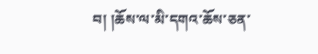བ། །ཆོས་ལ་མི་དགའ་ཆོས་ཅན་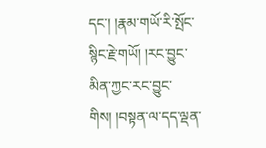དང་། །རྣམ་གཡོ་རི་སྤོང་སྙིང་རྗེ་གཡོ། །རང་བྱུང་མིན་ཀྱང་རང་བྱུང་གིས། །བསྟན་ལ་དད་ལྡན་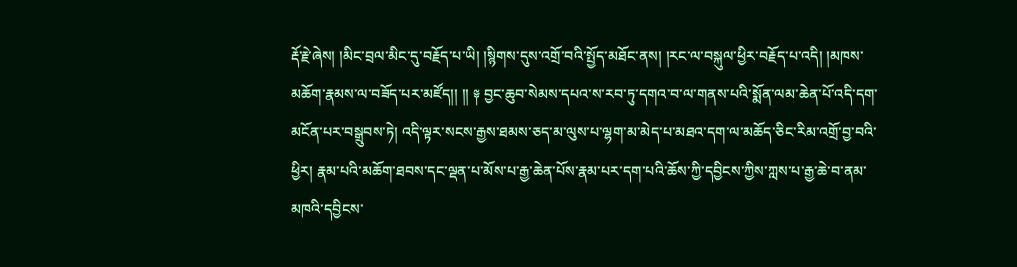རྡོ་རྗེ་ཞེས། །མིང་བྲལ་མིང་དུ་བརྗོད་པ་ཡི། །སྙིགས་དུས་འགྲོ་བའི་སྤྱོད་མཐོང་ནས། །རང་ལ་བསྐུལ་ཕྱིར་བརྗོད་པ་འདི། །མཁས་མཆོག་རྣམས་ལ་བཟོད་པར་མཛོད།། །། ༈ བྱང་ཆུབ་སེམས་དཔའ་ས་རབ་ཏུ་དགའ་བ་ལ་གནས་པའི་སྨོན་ལམ་ཆེན་པོ་འདི་དག་མངོན་པར་བསྒྲུབས་ཏེ། འདི་ལྟར་སངས་རྒྱས་ཐམས་ཅད་མ་ལུས་པ་ལྷག་མ་མེད་པ་མཐའ་དག་ལ་མཆོད་ཅིང་རིམ་འགྲོ་བྱ་བའི་ཕྱིར། རྣམ་པའི་མཆོག་ཐབས་དང་ལྡན་པ་མོས་པ་རྒྱ་ཆེན་པོས་རྣམ་པར་དག་པའི་ཆོས་ཀྱི་དབྱིངས་ཀྱིས་ཀླས་པ་རྒྱ་ཆེ་བ་ནམ་མཁའི་དབྱིངས་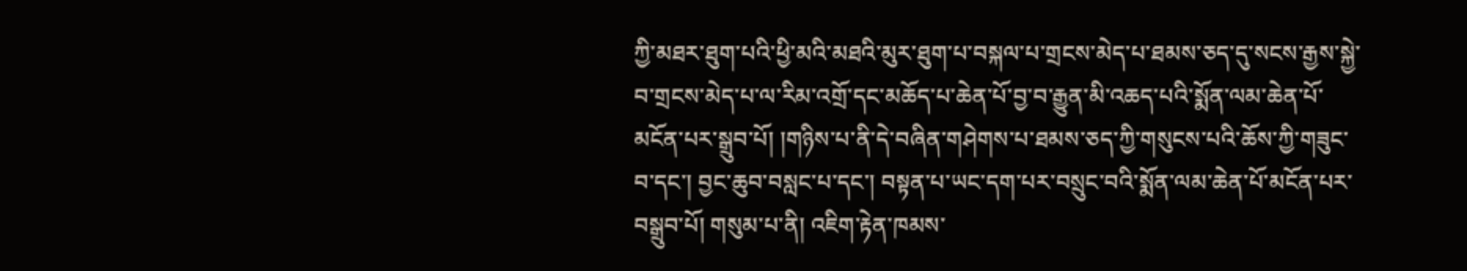ཀྱི་མཐར་ཐུག་པའི་ཕྱི་མའི་མཐའི་མུར་ཐུག་པ་བསྐལ་པ་གྲངས་མེད་པ་ཐམས་ཅད་དུ་སངས་རྒྱས་སྐྱེ་བ་གྲངས་མེད་པ་ལ་རིམ་འགྲོ་དང་མཆོད་པ་ཆེན་པོ་བྱ་བ་རྒྱུན་མི་འཆད་པའི་སྨོན་ལམ་ཆེན་པོ་མངོན་པར་སྒྲུབ་པོ། །གཉིས་པ་ནི་དེ་བཞིན་གཤེགས་པ་ཐམས་ཅད་ཀྱི་གསུངས་པའི་ཆོས་ཀྱི་གཟུང་བ་དང་། བྱང་ཆུབ་བསླང་པ་དང་། བསྟན་པ་ཡང་དག་པར་བསྲུང་བའི་སྨོན་ལམ་ཆེན་པོ་མངོན་པར་བསྒྲུབ་པོ། གསུམ་པ་ནི། འཇིག་རྟེན་ཁམས་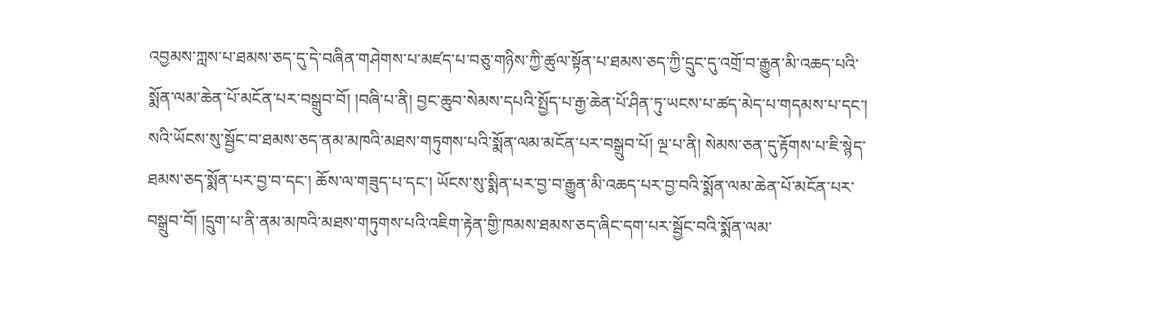འབྱམས་ཀླས་པ་ཐམས་ཅད་དུ་དེ་བཞིན་གཤེགས་པ་མཛད་པ་བཅུ་གཉིས་ཀྱི་ཚུལ་སྟོན་པ་ཐམས་ཅད་ཀྱི་དྲུང་དུ་འགྲོ་བ་རྒྱུན་མི་འཆད་པའི་སྨོན་ལམ་ཆེན་པོ་མངོན་པར་བསྒྲུབ་བོ། །བཞི་པ་ནི། བྱང་ཆུབ་སེམས་དཔའི་སྤྱོད་པ་རྒྱ་ཆེན་པོ་ཤིན་ཏུ་ཡངས་པ་ཚད་མེད་པ་གདམས་པ་དང་། སའི་ཡོངས་སུ་སྦྱོང་བ་ཐམས་ཅད་ནམ་མཁའི་མཐས་གཏུགས་པའི་སྨོན་ལམ་མངོན་པར་བསྒྲུབ་པོ། ལྔ་པ་ནི། སེམས་ཅན་དུ་རྟོགས་པ་ཇི་སྙེད་ཐམས་ཅད་སྨོན་པར་བྱ་བ་དང་། ཆོས་ལ་གཟུད་པ་དང་། ཡོངས་སུ་སྨིན་པར་བྱ་བ་རྒྱུན་མི་འཆད་པར་བྱ་བའི་སྨོན་ལམ་ཆེན་པོ་མངོན་པར་བསྒྲུབ་བོ། །དྲུག་པ་ནི་ནམ་མཁའི་མཐས་གཏུགས་པའི་འཇིག་རྟེན་གྱི་ཁམས་ཐམས་ཅད་ཞིང་དག་པར་སྦྱོང་བའི་སྨོན་ལམ་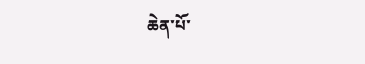ཆེན་པོ་